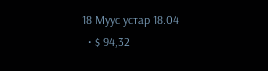18 Муус устар 18.04
  • $ 94,32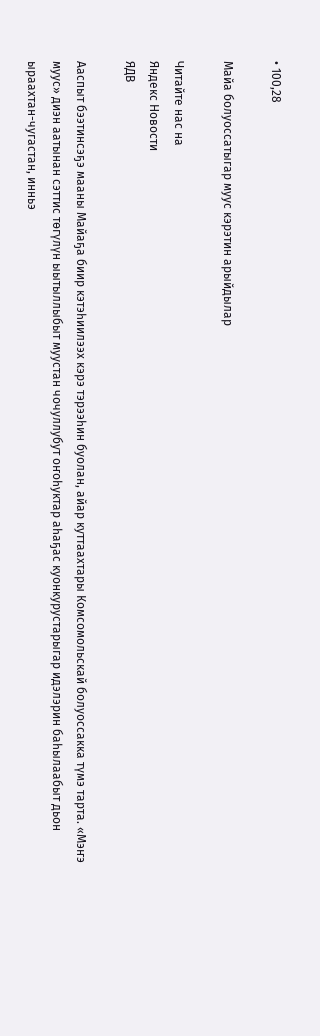• 100,28

Майа болуоссатыгар муус кэрэтин арыйдылар

Читайте нас на
Яндекс Новости
ЯДВ

Ааспыт бээтинсэҕэ мааны Майаҕа биир кэтэһиилээх кэрэ тэрээһин буолан, айар куттаахтары Комсомольскай болуоссакка түмэ тарта. «Мэҥэ муус» диэн аатынан сэттис төгүлүн ыытыллыбыт муустан чочуллубут оҥоһуктар аһаҕас куонкурустарыгар идэлэрин баһылаабыт дьон ыраахтан-чугастан, инньэ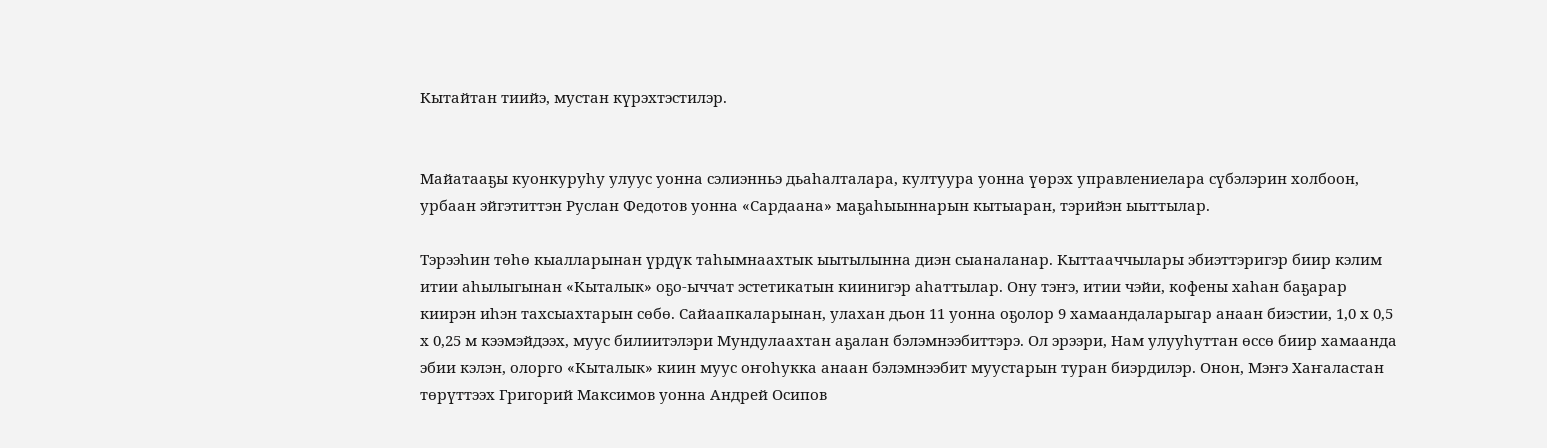Кытайтан тиийэ, мустан күрэхтэстилэр.


Майатааҕы куонкуруһу улуус уонна сэлиэнньэ дьаһалталара, култуура уонна үөрэх управлениелара сүбэлэрин холбоон, урбаан эйгэтиттэн Руслан Федотов уонна «Сардаана» маҕаһыыннарын кытыаран, тэрийэн ыыттылар.

Тэрээһин төһө кыалларынан үрдүк таһымнаахтык ыытылынна диэн сыаналанар. Кыттааччылары эбиэттэригэр биир кэлим итии аһылыгынан «Кыталык» оҕо-ыччат эстетикатын киинигэр аһаттылар. Ону тэҥэ, итии чэйи, кофены хаһан баҕарар киирэн иһэн тахсыахтарын сөбө. Сайаапкаларынан, улахан дьон 11 уонна оҕолор 9 хамаандаларыгар анаан биэстии, 1,0 х 0,5 х 0,25 м кээмэйдээх, муус билиитэлэри Мундулаахтан аҕалан бэлэмнээбиттэрэ. Ол эрээри, Нам улууһуттан өссө биир хамаанда эбии кэлэн, олорго «Кыталык» киин муус оҥоһукка анаан бэлэмнээбит муустарын туран биэрдилэр. Онон, Мэҥэ Хаҥаластан төрүттээх Григорий Максимов уонна Андрей Осипов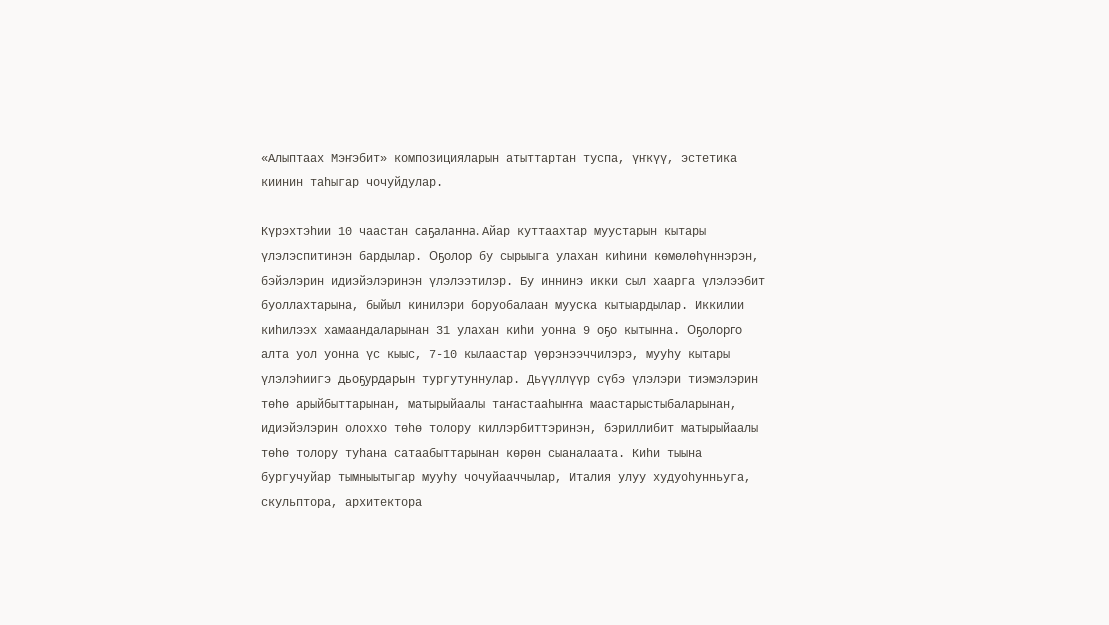«Алыптаах Мэҥэбит» композицияларын атыттартан туспа, үҥкүү, эстетика киинин таһыгар чочуйдулар.

Күрэхтэһии 10 чаастан саҕаланна. Айар куттаахтар муустарын кытары үлэлэспитинэн бардылар. Оҕолор бу сырыыга улахан киһини көмөлөһүннэрэн, бэйэлэрин идиэйэлэринэн үлэлээтилэр. Бу иннинэ икки сыл хаарга үлэлээбит буоллахтарына, быйыл кинилэри боруобалаан мууска кытыардылар. Иккилии киһилээх хамаандаларынан 31 улахан киһи уонна 9 оҕо кытынна. Оҕолорго алта уол уонна үс кыыс, 7-10 кылаастар үөрэнээччилэрэ, мууһу кытары үлэлэһиигэ дьоҕурдарын тургутуннулар. Дьүүллүүр сүбэ үлэлэри тиэмэлэрин төһө арыйбыттарынан, матырыйаалы таҥастааһыҥҥа маастарыстыбаларынан, идиэйэлэрин олоххо төһө толору киллэрбиттэринэн, бэриллибит матырыйаалы төһө толору туһана сатаабыттарынан көрөн сыаналаата. Киһи тыына бургучуйар тымныытыгар мууһу чочуйааччылар, Италия улуу худуоһунньуга, скульптора, архитектора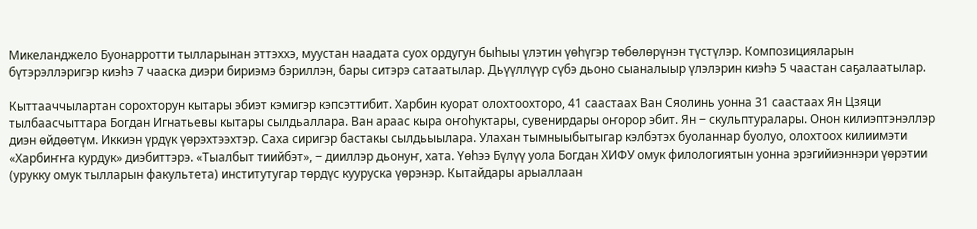Микеланджело Буонарротти тылларынан эттэххэ, муустан наадата суох ордугун быһыы үлэтин үөһүгэр төбөлөрүнэн түстүлэр. Композицияларын бүтэрэллэригэр киэһэ 7 чааска диэри бириэмэ бэриллэн, бары ситэрэ сатаатылар. Дьүүллүүр сүбэ дьоно сыаналыыр үлэлэрин киэһэ 5 чаастан саҕалаатылар.

Кыттааччылартан сорохторун кытары эбиэт кэмигэр кэпсэттибит. Харбин куорат олохтоохторо, 41 саастаах Ван Сяолинь уонна 31 саастаах Ян Цзяци тылбаасчыттара Богдан Игнатьевы кытары сылдьаллара. Ван араас кыра оҥоһуктары, сувенирдары оҥорор эбит. Ян ‒ скульптуралары. Онон килиэптэнэллэр диэн өйдөөтүм. Иккиэн үрдүк үөрэхтээхтэр. Саха сиригэр бастакы сылдьыылара. Улахан тымныыбытыгар кэлбэтэх буоланнар буолуо, олохтоох килиимэти «Харбиҥҥа курдук» диэбиттэрэ. «Тыалбыт тиийбэт», ‒ дииллэр дьонуҥ, хата. Үөһээ Бүлүү уола Богдан ХИФУ омук филологиятын уонна эрэгийиэннэри үөрэтии (урукку омук тылларын факультета) институтугар төрдүс кууруска үөрэнэр. Кытайдары арыаллаан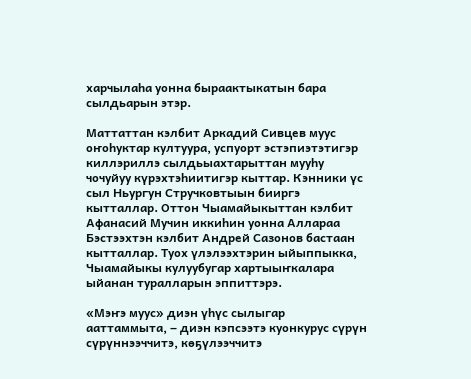харчылаһа уонна быраактыкатын бара сылдьарын этэр.

Маттаттан кэлбит Аркадий Сивцев муус оҥоһуктар култуура, успуорт эстэпиэтэтигэр киллэриллэ сылдьыахтарыттан мууһу чочуйуу күрэхтэһиитигэр кыттар. Кэнники үс сыл Ньургун Стручковтыын бииргэ кытталлар. Оттон Чыамайыкыттан кэлбит Афанасий Мучин иккиһин уонна Аллараа Бэстээхтэн кэлбит Андрей Сазонов бастаан кытталлар. Туох үлэлээхтэрин ыйыппыкка, Чыамайыкы кулуубугар хартыыҥкалара ыйанан туралларын эппиттэрэ.

«Мэҥэ муус» диэн үһүс сылыгар ааттаммыта, ‒ диэн кэпсээтэ куонкурус сүрүн сүрүннээччитэ, көҕүлээччитэ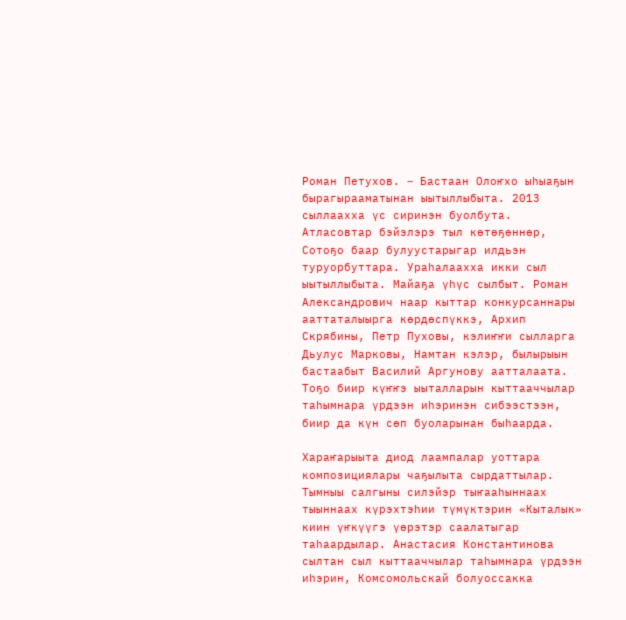Роман Петухов. ‒ Бастаан Олоҥхо ыһыаҕын бырагырааматынан ыытыллыбыта. 2013 сыллаахха үс сиринэн буолбута. Атласовтар бэйэлэрэ тыл көтөҕөннөр, Сотоҕо баар булуустарыгар илдьэн туруорбуттара. Ураһалаахха икки сыл ыытыллыбыта. Майаҕа үһүс сылбыт. Роман Александрович наар кыттар конкурсаннары ааттаталыырга көрдөспүккэ, Архип Скрябины, Петр Пуховы, кэлиҥҥи сылларга Дьулус Марковы, Намтан кэлэр, былырыын бастаабыт Василий Аргунову аатталаата. Тоҕо биир күҥҥэ ыыталларын кыттааччылар таһымнара үрдээн иһэринэн сибээстээн, биир да күн сөп буоларынан быһаарда.

Хараҥарыыта диод лаампалар уоттара композициялары чаҕылыта сырдаттылар. Тымныы салгыны силэйэр тыҥааһыннаах тыыннаах күрэхтэһии түмүктэрин «Кыталык» киин үҥкүүгэ үөрэтэр саалатыгар таһаардылар. Анастасия Константинова сылтан сыл кыттааччылар таһымнара үрдээн иһэрин, Комсомольскай болуоссакка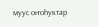муус оҥоһуктар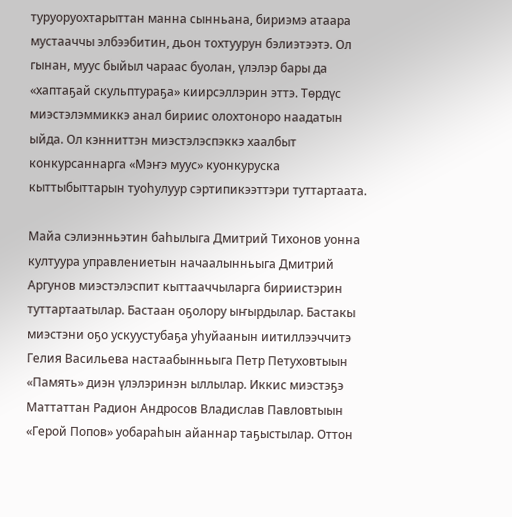туруоруохтарыттан манна сынньана, бириэмэ атаара мустааччы элбээбитин, дьон тохтуурун бэлиэтээтэ. Ол гынан, муус быйыл чараас буолан, үлэлэр бары да «хаптаҕай скульптураҕа» киирсэллэрин эттэ. Төрдүс миэстэлэммиккэ анал бириис олохтоноро наадатын ыйда. Ол кэнниттэн миэстэлэспэккэ хаалбыт конкурсаннарга «Мэҥэ муус» куонкуруска кыттыбыттарын туоһулуур сэртипикээттэри туттартаата.

Майа сэлиэнньэтин баһылыга Дмитрий Тихонов уонна култуура управлениетын начаалынньыга Дмитрий Аргунов миэстэлэспит кыттааччыларга бириистэрин туттартаатылар. Бастаан оҕолору ыҥырдылар. Бастакы миэстэни оҕо ускуустубаҕа уһуйаанын иитиллээччитэ Гелия Васильева настаабынньыга Петр Петуховтыын «Память» диэн үлэлэринэн ыллылар. Иккис миэстэҕэ Маттаттан Радион Андросов Владислав Павловтыын «Герой Попов» уобараһын айаннар таҕыстылар. Оттон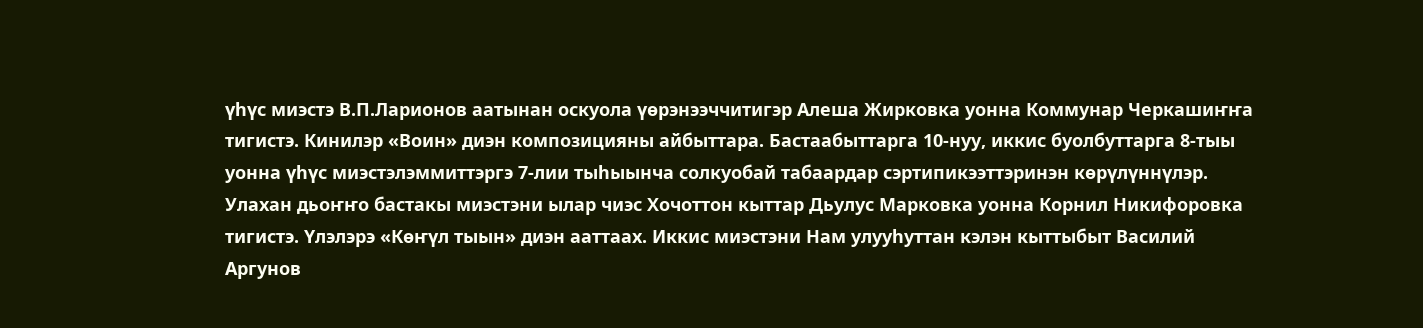үһүс миэстэ В.П.Ларионов аатынан оскуола үөрэнээччитигэр Алеша Жирковка уонна Коммунар Черкашиҥҥа тигистэ. Кинилэр «Воин» диэн композицияны айбыттара. Бастаабыттарга 10-нуу, иккис буолбуттарга 8-тыы уонна үһүс миэстэлэммиттэргэ 7-лии тыһыынча солкуобай табаардар сэртипикээттэринэн көрүлүннүлэр. Улахан дьоҥҥо бастакы миэстэни ылар чиэс Хочоттон кыттар Дьулус Марковка уонна Корнил Никифоровка тигистэ. Үлэлэрэ «Көҥүл тыын» диэн ааттаах. Иккис миэстэни Нам улууһуттан кэлэн кыттыбыт Василий Аргунов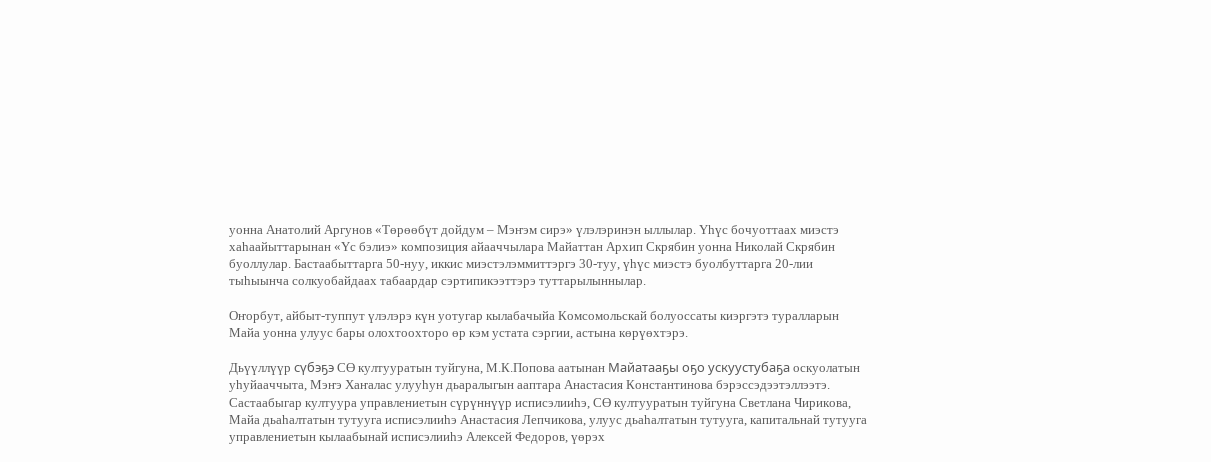уонна Анатолий Аргунов «Төрөөбүт дойдум ‒ Мэҥэм сирэ» үлэлэринэн ыллылар. Үһүс бочуоттаах миэстэ хаһаайыттарынан «Үс бэлиэ» композиция айааччылара Майаттан Архип Скрябин уонна Николай Скрябин буоллулар. Бастаабыттарга 50-нуу, иккис миэстэлэммиттэргэ 30-туу, үһүс миэстэ буолбуттарга 20-лии тыһыынча солкуобайдаах табаардар сэртипикээттэрэ туттарылыннылар.

Оҥорбут, айбыт-туппут үлэлэрэ күн уотугар кылабачыйа Комсомольскай болуоссаты киэргэтэ туралларын Майа уонна улуус бары олохтоохторо өр кэм устата сэргии, астына көрүөхтэрэ.

Дьүүллүүр сүбэҕэ СӨ култууратын туйгуна, М.К.Попова аатынан Майатааҕы оҕо ускуустубаҕа оскуолатын уһуйааччыта, Мэҥэ Хаҥалас улууһун дьаралыгын ааптара Анастасия Константинова бэрэссэдээтэллээтэ. Састаабыгар култуура управлениетын сүрүннүүр исписэлииһэ, СӨ култууратын туйгуна Светлана Чирикова, Майа дьаһалтатын тутууга исписэлииһэ Анастасия Лепчикова, улуус дьаһалтатын тутууга, капитальнай тутууга управлениетын кылаабынай исписэлииһэ Алексей Федоров, үөрэх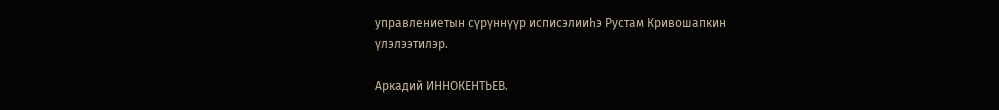управлениетын сүрүннүүр исписэлииһэ Рустам Кривошапкин үлэлээтилэр.

Аркадий ИННОКЕНТЬЕВ.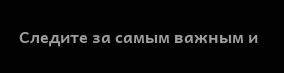Следите за самым важным и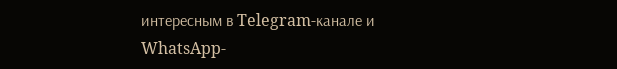интересным в Telegram-канале и WhatsApp-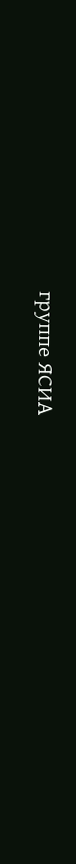группе ЯСИА